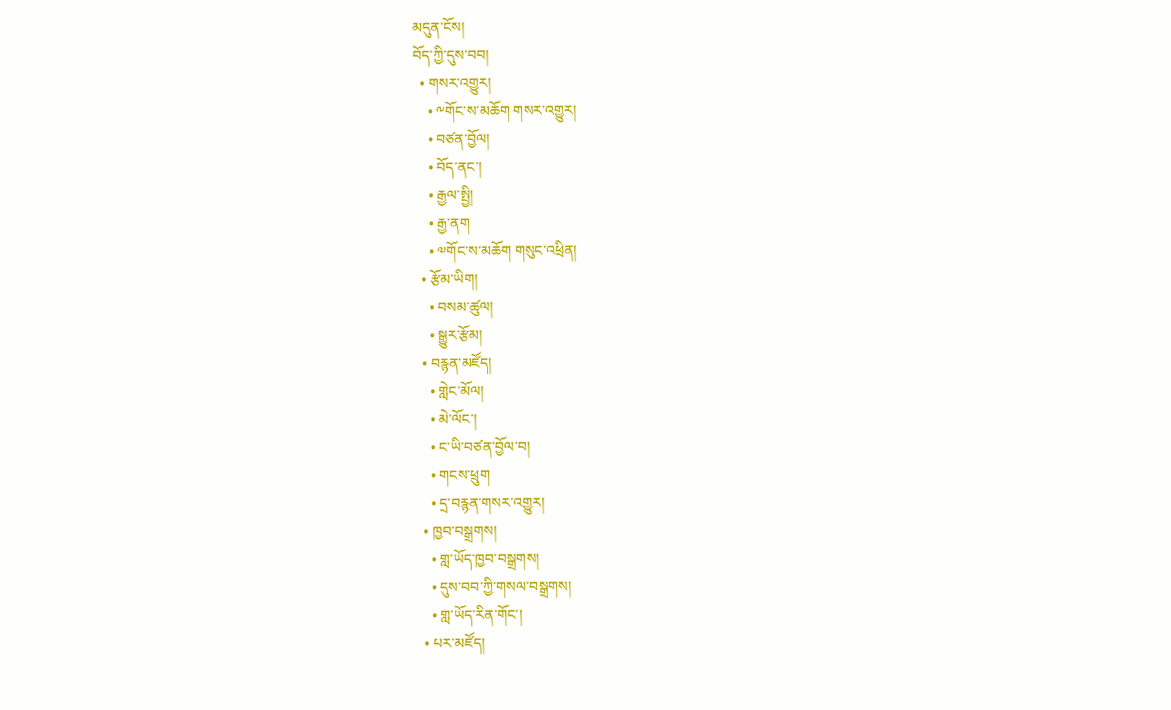མདུན་ངོས།
བོད་ཀྱི་དུས་བབ།
  • གསར་འགྱུར།
    • ༸གོང་ས་མཆོག གསར་འགྱུར།
    • བཙན་བྱོལ།
    • བོད་ནང་།
    • རྒྱལ་སྤྱི།
    • རྒྱ་ནག
    • ༧གོང་ས་མཆོག གསུང་འཕྲིན།
  • རྩོམ་ཡིག།
    • བསམ་ཚུལ།
    • སྒྱུར་རྩོམ།
  • བརྙན་མཛོད།
    • གླེང་མོལ།
    • མེ་ལོང་།
    • ང་ཡི་བཙན་བྱོལ་བ།
    • གངས་ཕྲུག
    • དྲ་བརྙན་གསར་འགྱུར།
  • ཁྱབ་བསྒྲགས།
    • གླ་ཡོད་ཁྱབ་བསྒྲགས།
    • དུས་བབ་ཀྱི་གསལ་བསྒྲགས།
    • གླ་ཡོད་རིན་གོང་།
  • པར་མཛོད།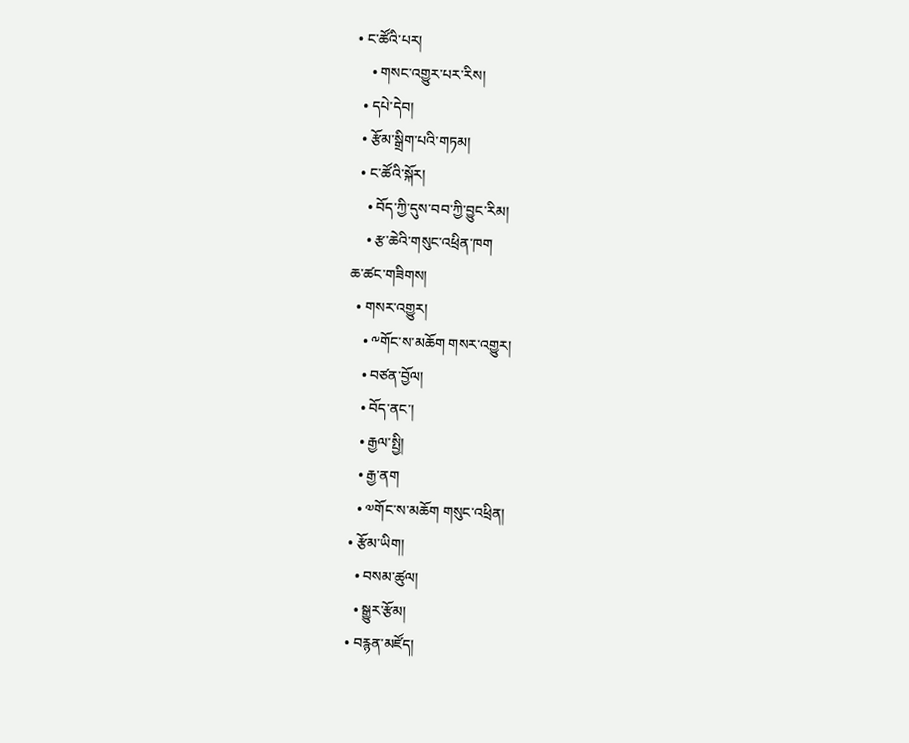• ང་ཚོའི་པར།
    • གསང་འགྱུར་པར་རིས།
  • དཔེ་དེབ།
  • རྩོམ་སྒྲིག་པའི་གཏམ།
  • ང་ཚོའི་སྐོར།
    • བོད་ཀྱི་དུས་བབ་ཀྱི་བྱུང་རིམ།
    • རྩ་ཆེའི་གསུང་འཕྲིན་ཁག
ཆ་ཚང་གཟིགས།
  • གསར་འགྱུར།
    • ༸གོང་ས་མཆོག གསར་འགྱུར།
    • བཙན་བྱོལ།
    • བོད་ནང་།
    • རྒྱལ་སྤྱི།
    • རྒྱ་ནག
    • ༧གོང་ས་མཆོག གསུང་འཕྲིན།
  • རྩོམ་ཡིག།
    • བསམ་ཚུལ།
    • སྒྱུར་རྩོམ།
  • བརྙན་མཛོད།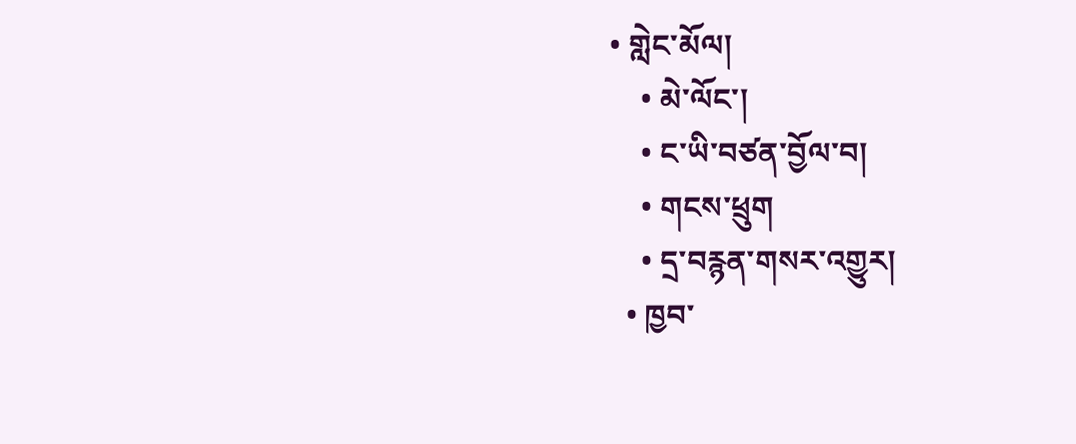• གླེང་མོལ།
    • མེ་ལོང་།
    • ང་ཡི་བཙན་བྱོལ་བ།
    • གངས་ཕྲུག
    • དྲ་བརྙན་གསར་འགྱུར།
  • ཁྱབ་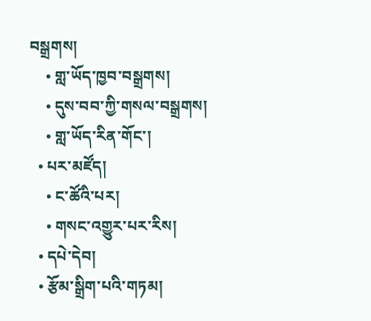བསྒྲགས།
    • གླ་ཡོད་ཁྱབ་བསྒྲགས།
    • དུས་བབ་ཀྱི་གསལ་བསྒྲགས།
    • གླ་ཡོད་རིན་གོང་།
  • པར་མཛོད།
    • ང་ཚོའི་པར།
    • གསང་འགྱུར་པར་རིས།
  • དཔེ་དེབ།
  • རྩོམ་སྒྲིག་པའི་གཏམ།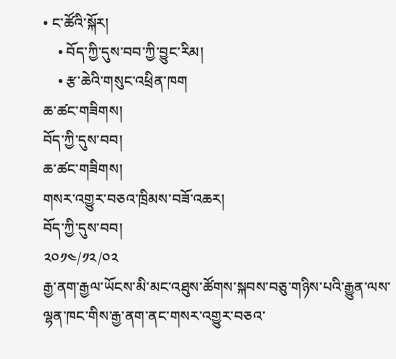• ང་ཚོའི་སྐོར།
    • བོད་ཀྱི་དུས་བབ་ཀྱི་བྱུང་རིམ།
    • རྩ་ཆེའི་གསུང་འཕྲིན་ཁག
ཆ་ཚང་གཟིགས།
བོད་ཀྱི་དུས་བབ།
ཆ་ཚང་གཟིགས།
གསར་འགྱུར་བཅའ་ཁྲིམས་བཟོ་འཆར།
བོད་ཀྱི་དུས་བབ།
༢༠༡༤/༡༢/༠༢
རྒྱ་ནག་རྒྱལ་ཡོངས་མི་མང་འཐུས་ཚོགས་སྐབས་བཅུ་གཉིས་པའི་རྒྱུན་ལས་ལྷན་ཁང་གིས་རྒྱ་ནག་ནང་གསར་འགྱུར་བཅའ་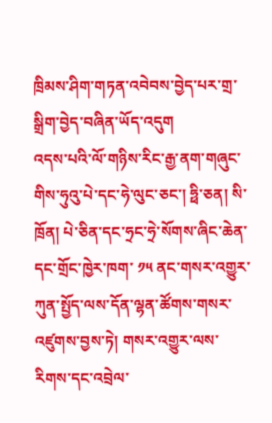ཁྲིམས་ཤིག་གཏན་འབེབས་བྱེད་པར་གྲ་སྒྲིག་བྱེད་བཞིན་ཡོད་འདུག
འདས་པའི་ལོ་གཉིས་རིང་རྒྱ་ནག་གཞུང་གིས་ཧུའུ་པེ་དང་ཧེ་ལུང་ཅང་། ཧྥི་ཅན། སི་ཁྲོན། པེ་ཅིན་དང་ཧྲང་ཧྲེ་སོགས་ཞིང་ཆེན་དང་གྲོང་ཁྱེར་ཁག་ ༡༥ ནང་གསར་འགྱུར་ཀུན་སྤྱོད་ལས་དོན་ལྷན་ཚོགས་གསར་འཛུགས་བྱས་ཏེ། གསར་འགྱུར་ལས་རིགས་དང་འབྲེལ་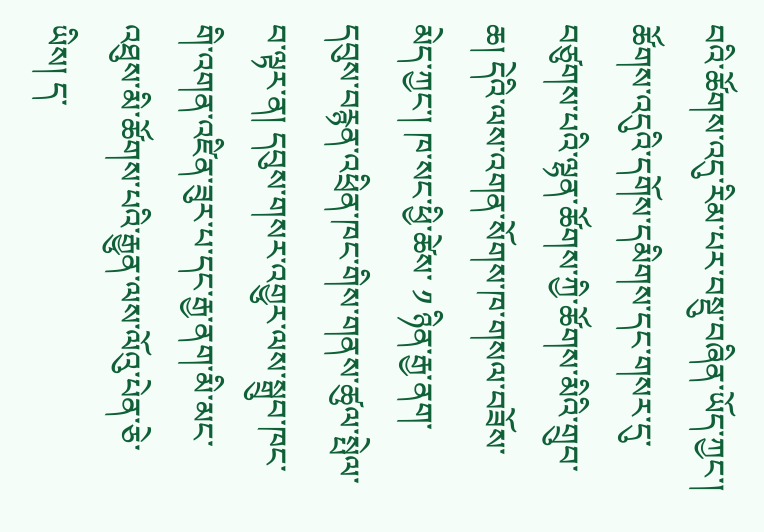བའི་ཚོགས་འདུ་རིམ་པར་བསྡུ་བཞིན་ཡོད་ཀྱང་། ཚོགས་འདུའི་དགོས་དམིགས་དང་གསར་དུ་བཙུགས་པའི་ལྷན་ཚོགས་ཀྱི་ཚོགས་མིའི་གྲུབ་ཆ། དེའི་ལས་འགན་སོགས་ཁ་གསལ་བཟོས་མེད་ཀྱང་། ཁ་སང་ཕྱི་ཚེས་ ༡ ཉིན་རྒྱ་ནག་དབུས་བརྙན་འཕྲིན་ཁང་གིས་གནས་ཚུལ་སྤེལ་བ་ལྟར་ན། དབུས་གསར་འགྱུར་ལས་སྒྲུབ་ཁང་གི་འགན་འཛིན་ཟུར་པ་དང་རྒྱ་ནག་མི་མང་འཐུས་མི་ཚོགས་པའི་རྒྱུན་ལས་ལོའུ་པེན་ཅེ་ཡིས། ད་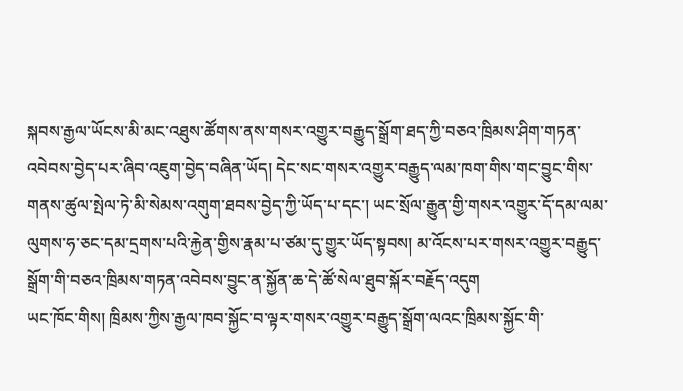སྐབས་རྒྱལ་ཡོངས་མི་མང་འཐུས་ཚོགས་ནས་གསར་འགྱུར་བརྒྱུད་སྒྲོག་ཐད་ཀྱི་བཅའ་ཁྲིམས་ཤིག་གཏན་འབེབས་བྱེད་པར་ཞིབ་འཇུག་བྱེད་བཞིན་ཡོད། དེང་སང་གསར་འགྱུར་བརྒྱུད་ལམ་ཁག་གིས་གང་བྱུང་གིས་གནས་ཚུལ་སྤེལ་ཏེ་མི་སེམས་འགུག་ཐབས་བྱེད་ཀྱི་ཡོད་པ་དང་། ཡང་སྲོལ་རྒྱུན་གྱི་གསར་འགྱུར་དོ་དམ་ལམ་ལུགས་ཧ་ཅང་དམ་དྲགས་པའི་རྐྱེན་གྱིས་རྣམ་པ་ཙམ་དུ་གྱུར་ཡོད་སྟབས། མ་འོངས་པར་གསར་འགྱུར་བརྒྱུད་སྒྲོག་གི་བཅའ་ཁྲིམས་གཏན་འབེབས་བྱུང་ན་སྐྱོན་ཆ་དེ་ཚོ་སེལ་ཐུབ་སྐོར་བརྗོད་འདུག
ཡང་ཁོང་གིས། ཁྲིམས་ཀྱིས་རྒྱལ་ཁབ་སྐྱོང་བ་ལྟར་གསར་འགྱུར་བརྒྱུད་སྒྲོག་ལའང་ཁྲིམས་སྐྱོང་གི་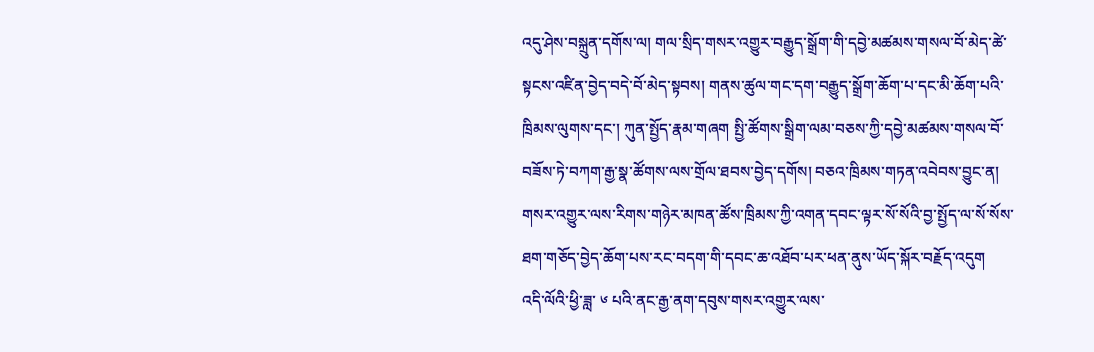འདུ་ཤེས་བསྐྲུན་དགོས་ལ། གལ་སྲིད་གསར་འགྱུར་བརྒྱུད་སྒྲོག་གི་དབྱེ་མཚམས་གསལ་བོ་མེད་ཚེ་སྟངས་འཛིན་བྱེད་བདེ་བོ་མེད་སྟབས། གནས་ཚུལ་གང་དག་བརྒྱུད་སྒྲོག་ཆོག་པ་དང་མི་ཆོག་པའི་ཁྲིམས་ལུགས་དང་། ཀུན་སྤྱོད་རྣམ་གཞག སྤྱི་ཚོགས་སྒྲིག་ལམ་བཅས་ཀྱི་དབྱེ་མཚམས་གསལ་བོ་བཟོས་ཏེ་བཀག་རྒྱ་སྣ་ཚོགས་ལས་གྲོལ་ཐབས་བྱེད་དགོས། བཅའ་ཁྲིམས་གཏན་འབེབས་བྱུང་ན། གསར་འགྱུར་ལས་རིགས་གཉེར་མཁན་ཚོས་ཁྲིམས་ཀྱི་འགན་དབང་ལྟར་སོ་སོའི་བྱ་སྤྱོད་ལ་སོ་སོས་ཐག་གཅོད་བྱེད་ཆོག་པས་རང་བདག་གི་དབང་ཆ་འཐོབ་པར་ཕན་ནུས་ཡོད་སྐོར་བརྗོད་འདུག
འདི་ལོའི་ཕྱི་ཟླ་ ༦ པའི་ནང་རྒྱ་ནག་དབུས་གསར་འགྱུར་ལས་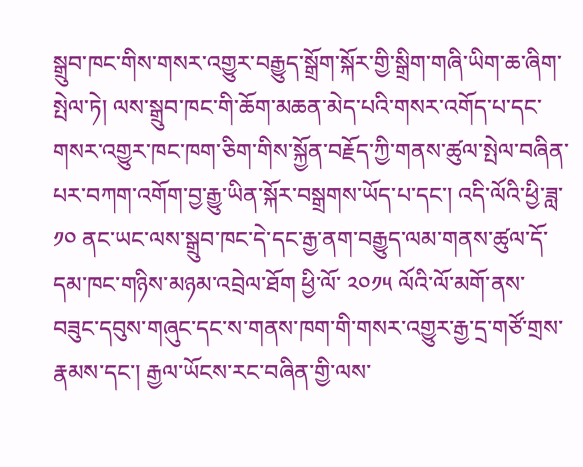སྒྲུབ་ཁང་གིས་གསར་འགྱུར་བརྒྱུད་སྒྲོག་སྐོར་གྱི་སྒྲིག་གཞི་ཡིག་ཆ་ཞིག་སྤེལ་ཏེ། ལས་སྒྲུབ་ཁང་གི་ཆོག་མཆན་མེད་པའི་གསར་འགོད་པ་དང་གསར་འགྱུར་ཁང་ཁག་ཅིག་གིས་སྐྱོན་བརྗོད་ཀྱི་གནས་ཚུལ་སྤེལ་བཞིན་པར་བཀག་འགོག་བྱ་རྒྱུ་ཡིན་སྐོར་བསྒྲགས་ཡོད་པ་དང་། འདི་ལོའི་ཕྱི་ཟླ་ ༡༠ ནང་ཡང་ལས་སྒྲུབ་ཁང་དེ་དང་རྒྱ་ནག་བརྒྱུད་ལམ་གནས་ཚུལ་དོ་དམ་ཁང་གཉིས་མཉམ་འབྲེལ་ཐོག ཕྱི་ལོ་ ༢༠༡༥ ལོའི་ལོ་མགོ་ནས་བཟུང་དབུས་གཞུང་དང་ས་གནས་ཁག་གི་གསར་འགྱུར་རྒྱ་དྲ་གཙོ་གྲས་རྣམས་དང་། རྒྱལ་ཡོངས་རང་བཞིན་གྱི་ལས་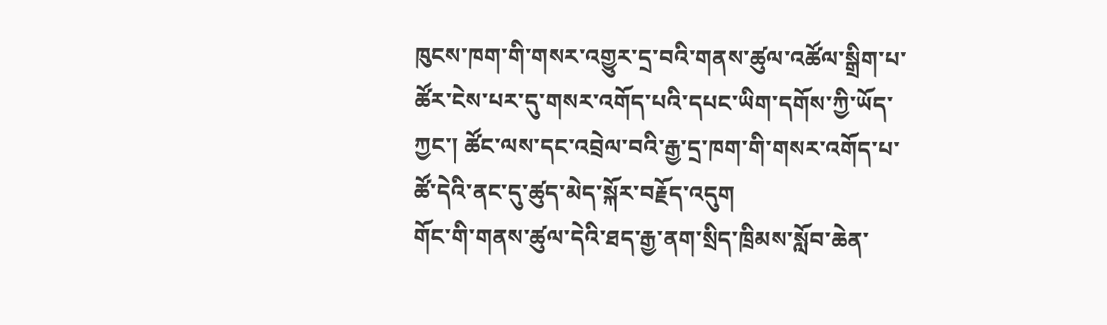ཁུངས་ཁག་གི་གསར་འགྱུར་དྲ་བའི་གནས་ཚུལ་འཚོལ་སྒྲིག་པ་ཚོར་ངེས་པར་དུ་གསར་འགོད་པའི་དཔང་ཡིག་དགོས་ཀྱི་ཡོད་ཀྱང་། ཚོང་ལས་དང་འབྲེལ་བའི་རྒྱ་དྲ་ཁག་གི་གསར་འགོད་པ་ཚོ་དེའི་ནང་དུ་ཚུད་མེད་སྐོར་བརྗོད་འདུག
གོང་གི་གནས་ཚུལ་དེའི་ཐད་རྒྱ་ནག་སྲིད་ཁྲིམས་སློབ་ཆེན་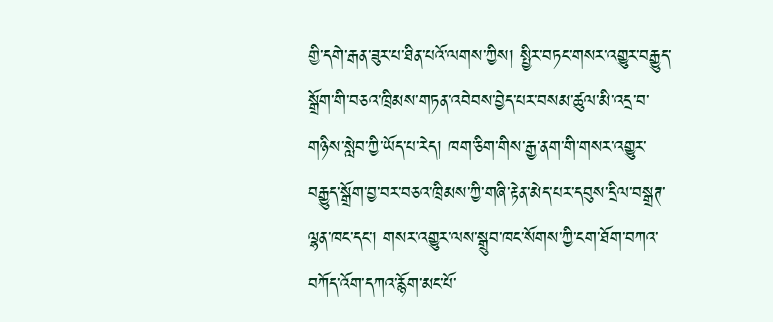གྱི་དགེ་རྒན་ཟུར་པ་ཐིན་པའོ་ལགས་ཀྱིས། སྤྱིར་བཏང་གསར་འགྱུར་བརྒྱུད་སྒྲོག་གི་བཅའ་ཁྲིམས་གཏན་འབེབས་བྱེད་པར་བསམ་ཚུལ་མི་འདྲ་བ་གཉིས་སླེབ་ཀྱི་ཡོད་པ་རེད། ཁག་ཅིག་གིས་རྒྱ་ནག་གི་གསར་འགྱུར་བརྒྱུད་སྒྲོག་བྱ་བར་བཅའ་ཁྲིམས་ཀྱི་གཞི་རྟེན་མེད་པར་དབུས་དྲིལ་བསྒྲཊ་ལྷན་ཁང་དང་། གསར་འགྱུར་ལས་སྒྲུབ་ཁང་སོགས་ཀྱི་ངག་ཐོག་བཀའ་བཀོད་འོག་དཀའ་རྙོག་མང་པོ་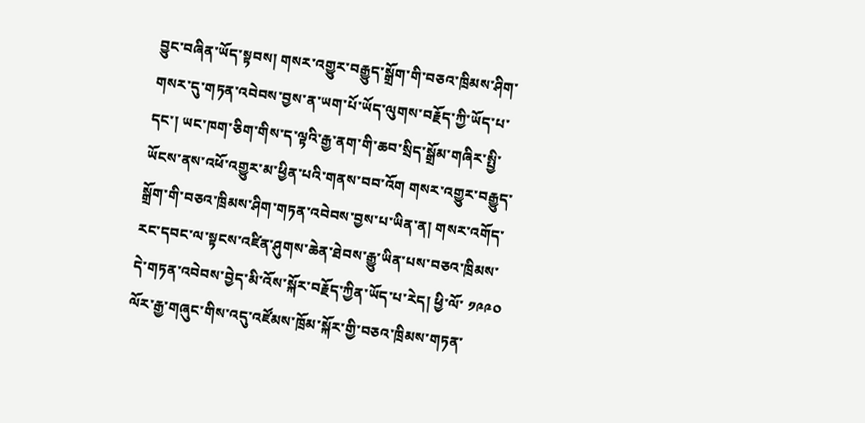བྱུང་བཞིན་ཡོད་སྟབས། གསར་འགྱུར་བརྒྱུད་སྒྲོག་གི་བཅའ་ཁྲིམས་ཤིག་གསར་དུ་གཏན་འབེབས་བྱས་ན་ཡག་པོ་ཡོད་ལུགས་བརྗོད་ཀྱི་ཡོད་པ་དང་། ཡང་ཁག་ཅིག་གིས་ད་ལྟའི་རྒྱ་ནག་གི་ཆབ་སྲིད་སྒྲོམ་གཞིར་སྤྱི་ཡོངས་ནས་འཕོ་འགྱུར་མ་ཕྱིན་པའི་གནས་བབ་འོག གསར་འགྱུར་བརྒྱུད་སྒྲོག་གི་བཅའ་ཁྲིམས་ཤིག་གཏན་འབེབས་བྱས་པ་ཡིན་ན། གསར་འགོད་རང་དབང་ལ་སྟངས་འཛིན་ཤུགས་ཆེན་ཐེབས་རྒྱུ་ཡིན་པས་བཅའ་ཁྲིམས་དེ་གཏན་འབེབས་བྱེད་མི་འོས་སྐོར་བརྗོད་ཀྱིན་ཡོད་པ་རེད། ཕྱི་ལོ་ ༡༩༩༠ ལོར་རྒྱ་གཞུང་གིས་འདུ་འཛོམས་ཁྲོམ་སྐོར་གྱི་བཅའ་ཁྲིམས་གཏན་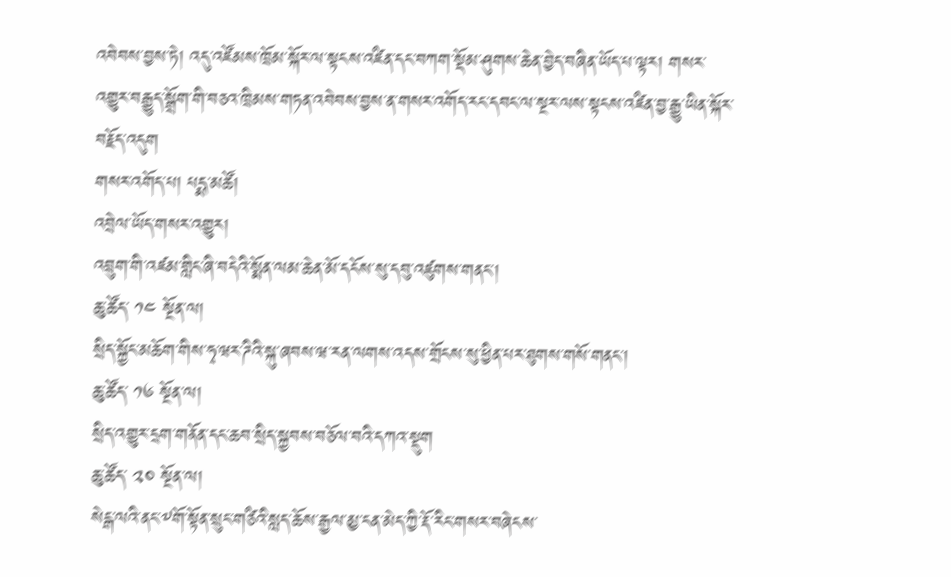འབེབས་བྱས་ཏེ། འདུ་འཛོམས་ཁྲོམ་སྐོར་ལ་སྟངས་འཛིན་དང་བཀག་སྡོམ་ཤུགས་ཆེན་བྱེད་བཞིན་ཡོད་པ་ལྟར། གསར་འགྱུར་བརྒྱུད་སྒྲོག་གི་བཅའ་ཁྲིམས་གཏན་འབེབས་བྱས་ན་གསར་འགོད་རང་དབང་ལ་སྔར་ལས་སྟངས་འཛིན་བྱ་རྒྱུ་ཡིན་སྐོར་བརྗོད་འདུག
གསར་འགོད་པ། པདྨ་མཚོ།
འབྲེལ་ཡོད་གསར་འགྱུར།
འབྲུག་གི་འཛམ་གླིང་ཞི་བདེའི་སྨོན་ལམ་ཆེན་མོ་དངོས་སུ་དབུ་འཛུགས་གནང་།
ཆུ་ཚོད་ ༡༤ སྔོན་ལ།
སྲིད་སྐྱོང་མཆོག་གིས་ཧྭ་ཝར་ཌིའི་སྐུ་ཞབས་ཝ་རན་ལགས་འདས་གྲོངས་སུ་ཕྱིན་པར་ཐུགས་གསོ་གནང་།
ཆུ་ཚོད་ ༡༦ སྔོན་ལ།
སྲིད་འགྱུར་དྲག་གནོན་དང་ཆབ་སྲིད་སྐྱབས་བཅོལ་བའི་དཀའ་སྡུག
ཆུ་ཚོད་ ༢༠ སྔོན་ལ།
སེངྒ་ལའི་ནང་༸གོ་སྟོན་སྲུང་གཙིའི་སླད་ཆོས་རྒྱལ་མྱ་ངན་མེད་ཀྱི་རྡོ་རིང་གསར་བཞེངས་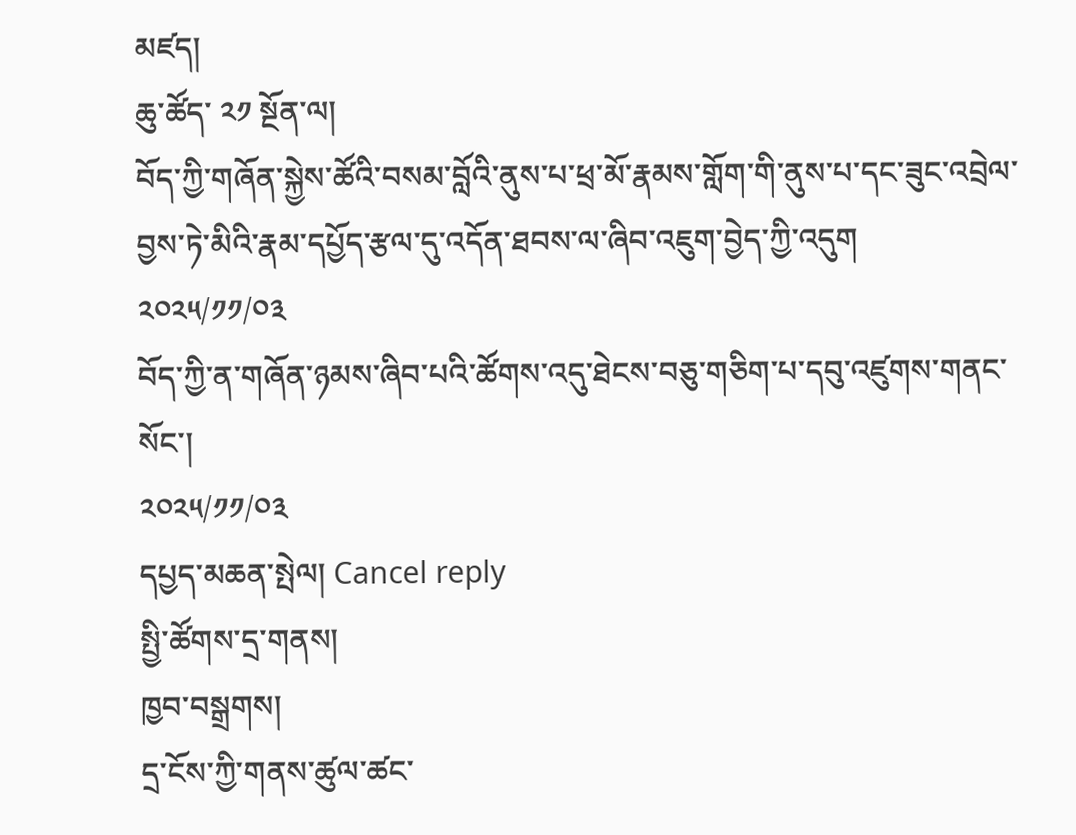མཛད།
ཆུ་ཚོད་ ༢༡ སྔོན་ལ།
བོད་ཀྱི་གཞོན་སྐྱེས་ཚོའི་བསམ་བློའི་ནུས་པ་ཕྲ་མོ་རྣམས་གློག་གི་ནུས་པ་དང་ཟུང་འབྲེལ་བྱས་ཏེ་མིའི་རྣམ་དཔྱོད་རྩལ་དུ་འདོན་ཐབས་ལ་ཞིབ་འཇུག་བྱེད་ཀྱི་འདུག
༢༠༢༥/༡༡/༠༣
བོད་ཀྱི་ན་གཞོན་ཉམས་ཞིབ་པའི་ཚོགས་འདུ་ཐེངས་བཅུ་གཅིག་པ་དབུ་འཛུགས་གནང་སོང་།
༢༠༢༥/༡༡/༠༣
དཔྱད་མཆན་སྤེལ། Cancel reply
སྤྱི་ཚོགས་དྲ་གནས།
ཁྱབ་བསྒྲགས།
དྲ་ངོས་ཀྱི་གནས་ཚུལ་ཚང་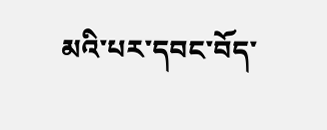མའི་པར་དབང་བོད་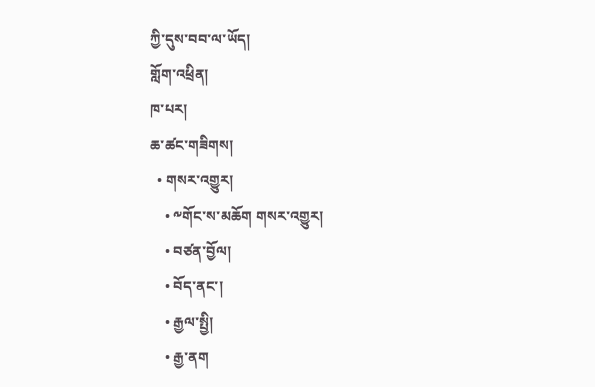ཀྱི་དུས་བབ་ལ་ཡོད།
གློག་འཕྲིན།
ཁ་པར།
ཆ་ཚང་གཟིགས།
  • གསར་འགྱུར།
    • ༸གོང་ས་མཆོག གསར་འགྱུར།
    • བཙན་བྱོལ།
    • བོད་ནང་།
    • རྒྱལ་སྤྱི།
    • རྒྱ་ནག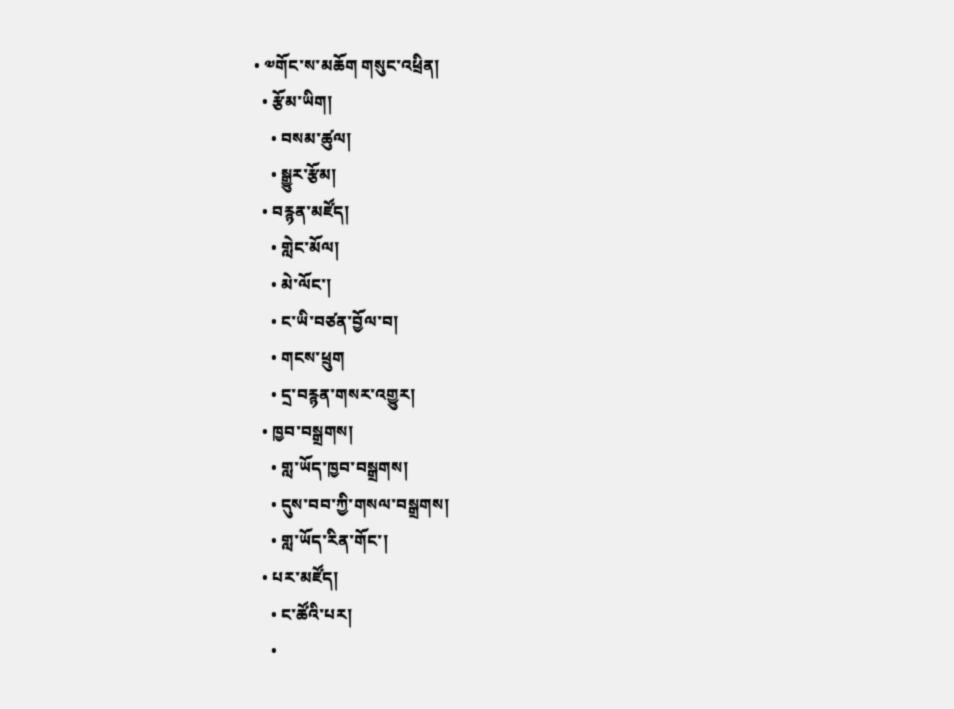• ༧གོང་ས་མཆོག གསུང་འཕྲིན།
  • རྩོམ་ཡིག།
    • བསམ་ཚུལ།
    • སྒྱུར་རྩོམ།
  • བརྙན་མཛོད།
    • གླེང་མོལ།
    • མེ་ལོང་།
    • ང་ཡི་བཙན་བྱོལ་བ།
    • གངས་ཕྲུག
    • དྲ་བརྙན་གསར་འགྱུར།
  • ཁྱབ་བསྒྲགས།
    • གླ་ཡོད་ཁྱབ་བསྒྲགས།
    • དུས་བབ་ཀྱི་གསལ་བསྒྲགས།
    • གླ་ཡོད་རིན་གོང་།
  • པར་མཛོད།
    • ང་ཚོའི་པར།
    •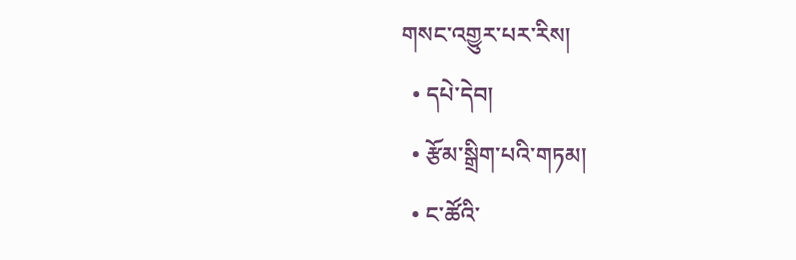གསང་འགྱུར་པར་རིས།
  • དཔེ་དེབ།
  • རྩོམ་སྒྲིག་པའི་གཏམ།
  • ང་ཚོའི་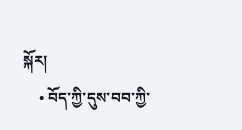སྐོར།
    • བོད་ཀྱི་དུས་བབ་ཀྱི་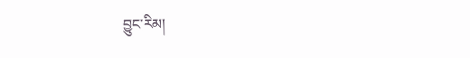བྱུང་རིམ།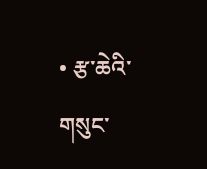• རྩ་ཆེའི་གསུང་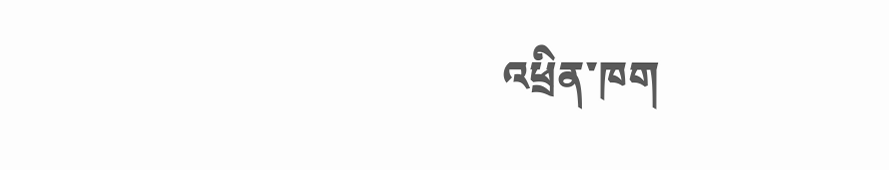འཕྲིན་ཁག